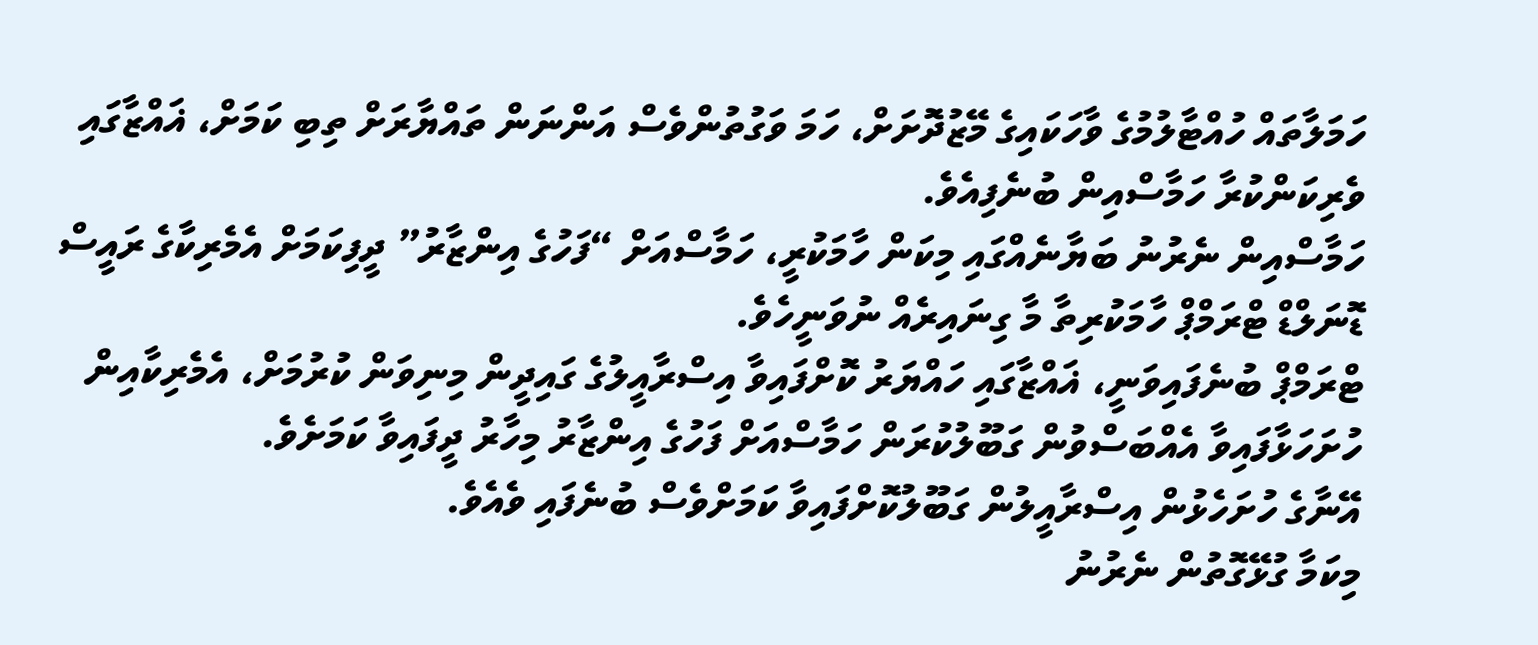ހަމަލާތައް ހުއްޓާލުމުގެ ވާހަކައިގެ މޭޒުދޮށަށް، ހަމަ ވަގުތުންވެސް އަންނަން ތައްޔާރަށް ތިބި ކަމަށް، ޣައްޒާގައި ވެރިކަންކުރާ ހަމާސްއިން ބުނެފިއެވެ.
ހަމާސްއިން ނެރުނު ބަޔާނެއްގައި މިކަން ހާމަކުރީ، ހަމާސްއަށް “ފަހުގެ އިންޒާރު” ދީފިކަމަށް އެމެރިކާގެ ރައީސް ޑޮނަލްޑް ޓްރަމްޕް ހާމަކުރިތާ މާ ގިނައިރެއް ނުވަނީހެވެ.
ޓްރަމްޕް ބުނެފައިވަނީ، ޣައްޒާގައި ހައްޔަރު ކޮށްފައިވާ އިސްރާއީލުގެ ގައިދީން މިނިވަން ކުރުމަށް، އެމެރިކާއިން ހުށަހަޅާފައިވާ އެއްބަސްވުން ގަބޫލުކުރަން ހަމާސްއަށް ފަހުގެ އިންޒާރު މިހާރު ދީފައިވާ ކަމަށެވެ.
އޭނާގެ ހުށަހެޅުން އިސްރާއީލުން ގަބޫލުކޮށްފައިވާ ކަމަށްވެސް ބުނެފައި ވެއެވެ.
މިކަމާ ގުޅޭގޮތުން ނެރުނު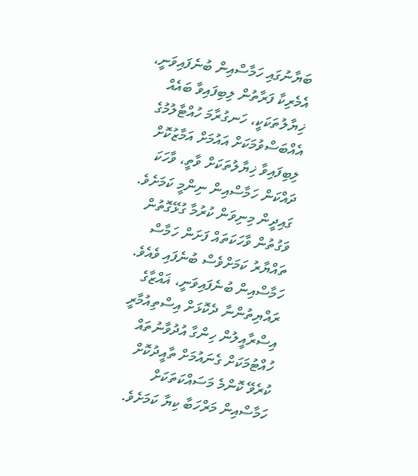ބަޔާނުގައި ހަމާސްއިން ބުނެފައިވަނީ، އެމެރިކާ ފަރާތުން ލިބިފައިވާ ބައެއް ޚިޔާލުތަކަކީ، ހަނގުރާމަ ހުއްޓާލުމުގެ އެއްބަސްވުމަކަށް އައުމަށް އަމާޒުކޮށް ލިބިފައިވާ ޚިޔާލުތަކަށް ވާތީ، ވާހަކަ ދައްކަން ހަމާސްއިން ނިންމީ ކަމަށެވެ.
ގައިދީން މިނިވަން ކުރުމާ ގުޅޭގޮތުން ވަގުތުން ވާހަކަތައް ފަށަން ހަމާސް ތައްޔާރު ކަމަށްވެސް ބުނެފައި ވެއެވެ.
ހަމާސްއިން ބުނެފައިވަނީ، ޣައްޒާގެ ރައްޔިތުންނާ ދެކޮޅަށް އިސްތިއުމާރީ އިސްރާއީލުން ހިންގާ އުދުވާނުތައް ހުއްޓުމަކަށް ގެނައުމަށް ތާއީދުކޮށް ކުރެވޭ ކޮންމެ މަސައްކަތަކަށް ހަމާސްއިން މަރްހަބާ ކިޔާ ކަމަށެވެ.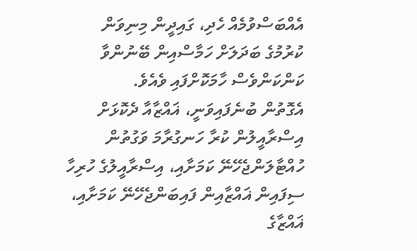އެއްބަސްވުމެއް ހެދި، ގައިދީން މިނިވަން ކުރުމުގެ ބަދަލަށް ހަމާސްއިން ބޭނުންވާ ކަންކަންވެސް ހާމަކޮށްފައި ވެއެވެ.
އެގޮތުން ބުނެފައިވަނީ، ޣައްޒާއާ ދެކޮޅަށް އިސްރާއީލުން ކުރާ ހަނގުރާމަ ވަގުތުން ހުއްޓާލަންޖެހޭނޭ ކަމަށާއި، އިސްރާއީލުގެ ހުރިހާ ސިފައިން ޣައްޒާއިން ފައިބަންޖެހޭނޭ ކަމަށާއި، ޣައްޒާގެ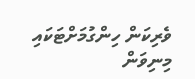ވެރިކަން ހިންގުމަށްޓަކައި މިނިވަން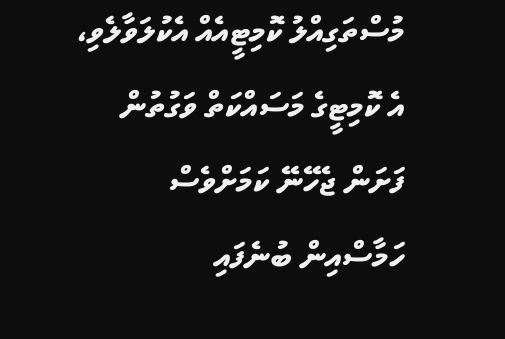މުސްތަގިއްލު ކޮމިޓީއެއް އެކުލަވާލެވި، އެ ކޮމިޓީގެ މަސައްކަތް ވަގުތުން ފަށަން ޖެހޭނޭ ކަމަށްވެސް ހަމާސްއިން ބުނެފައި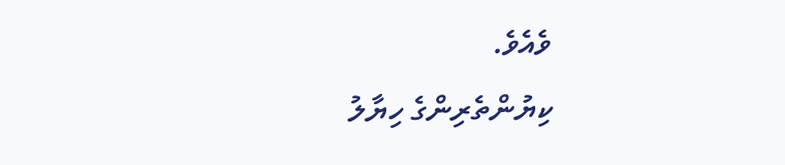ވެއެވެ.
ކިޔުންތެރިންގެ ހިޔާލު